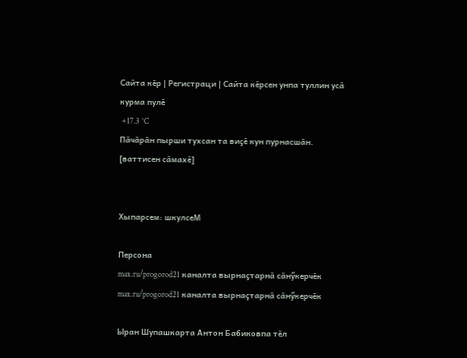Сайта кӗр | Регистраци | Сайта кӗрсен унпа туллин усӑ курма пулӗ
 +17.3 °C
Пӑчӑрӑн пырши тухсан та виҫӗ кун пурнасшӑн.
[ваттисен сӑмахӗ]


Хыпарсем: шкулсеМ

Персона
max.ru/progorod21 каналта вырнаҫтарнӑ сӑнӳкерчӗк
max.ru/progorod21 каналта вырнаҫтарнӑ сӑнӳкерчӗк

Ыран Шупашкарта Антон Бабиковпа тӗл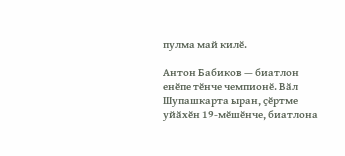пулма май килӗ.

Антон Бабиков — биатлон енӗпе тӗнче чемпионӗ. Вӑл Шупашкарта ыран, ҫӗртме уйӑхӗн 19-мӗшӗнче, биатлона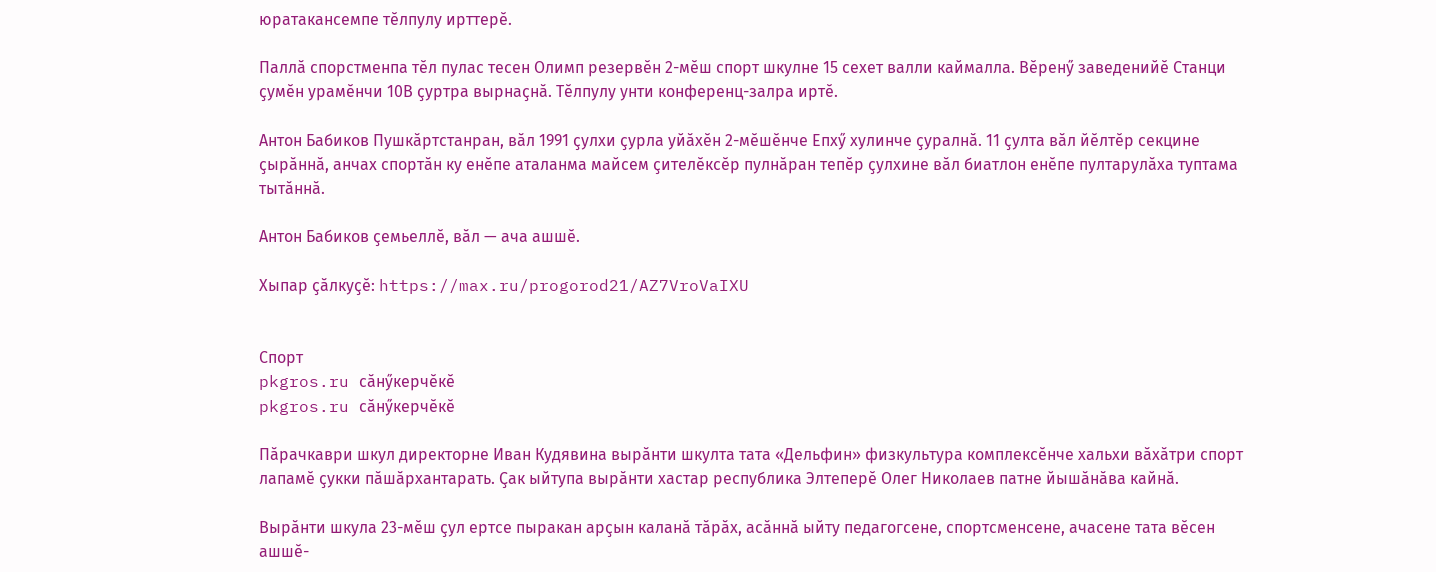юратакансемпе тӗлпулу ирттерӗ.

Паллӑ спорстменпа тӗл пулас тесен Олимп резервӗн 2-мӗш спорт шкулне 15 сехет валли каймалла. Вӗренӳ заведенийӗ Станци ҫумӗн урамӗнчи 10В ҫуртра вырнаҫнӑ. Тӗлпулу унти конференц-залра иртӗ.

Антон Бабиков Пушкӑртстанран, вӑл 1991 ҫулхи ҫурла уйӑхӗн 2-мӗшӗнче Епхӳ хулинче ҫуралнӑ. 11 ҫулта вӑл йӗлтӗр секцине ҫырӑннӑ, анчах спортӑн ку енӗпе аталанма майсем ҫителӗксӗр пулнӑран тепӗр ҫулхине вӑл биатлон енӗпе пултарулӑха туптама тытӑннӑ.

Антон Бабиков ҫемьеллӗ, вӑл — ача ашшӗ.

Хыпар ҫӑлкуҫӗ: https://max.ru/progorod21/AZ7VroVaIXU


Спорт
pkgros.ru сӑнӳкерчӗкӗ
pkgros.ru сӑнӳкерчӗкӗ

Пӑрачкаври шкул директорне Иван Кудявина вырӑнти шкулта тата «Дельфин» физкультура комплексӗнче хальхи вӑхӑтри спорт лапамӗ ҫукки пӑшӑрхантарать. Ҫак ыйтупа вырӑнти хастар республика Элтеперӗ Олег Николаев патне йышӑнӑва кайнӑ.

Вырӑнти шкула 23-мӗш ҫул ертсе пыракан арҫын каланӑ тӑрӑх, асӑннӑ ыйту педагогсене, спортсменсене, ачасене тата вӗсен ашшӗ-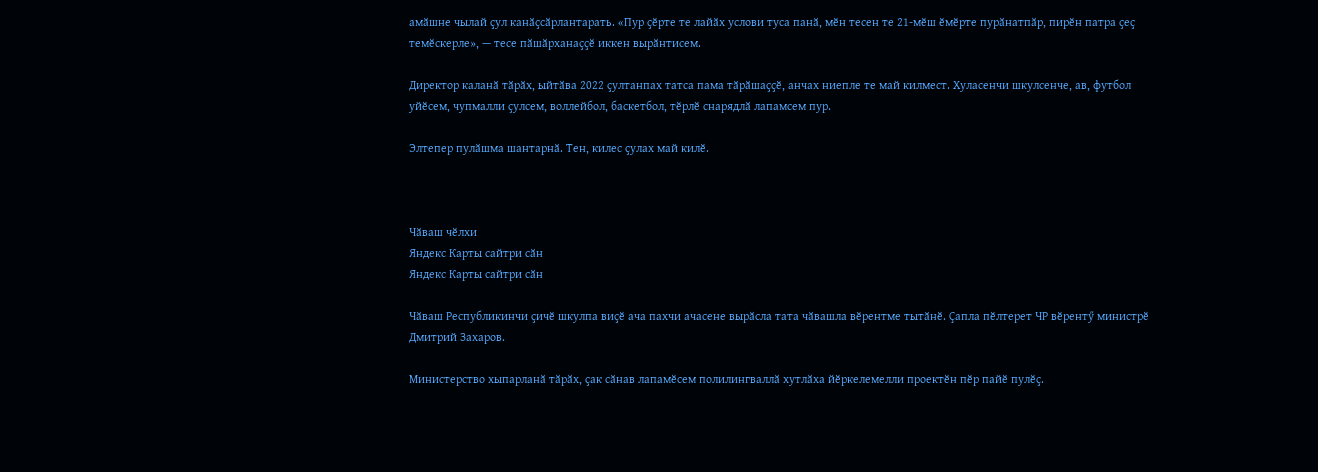амӑшне чылай ҫул канӑҫсӑрлантарать. «Пур ҫӗрте те лайӑх услови туса панӑ, мӗн тесен те 21-мӗш ӗмӗрте пурӑнатпӑр, пирӗн патра ҫеҫ темӗскерле», — тесе пӑшӑрханаҫҫӗ иккен вырӑнтисем.

Директор каланӑ тӑрӑх, ыйтӑва 2022 ҫултанпах татса пама тӑрӑшаҫҫӗ, анчах ниепле те май килмест. Хуласенчи шкулсенче, ав, футбол уйӗсем, чупмалли ҫулсем, воллейбол, баскетбол, тӗрлӗ снарядлӑ лапамсем пур.

Элтепер пулӑшма шантарнӑ. Тен, килес ҫулах май килӗ.



Чӑваш чӗлхи
Яндекс Карты сайтри сӑн
Яндекс Карты сайтри сӑн

Чӑваш Республикинчи ҫичӗ шкулпа виҫӗ ача пахчи ачасене вырӑсла тата чӑвашла вӗрентме тытӑнӗ. Ҫапла пӗлтерет ЧР вӗрентӳ министрӗ Дмитрий Захаров.

Министерство хыпарланӑ тӑрӑх, ҫак сӑнав лапамӗсем полилингваллӑ хутлӑха йӗркелемелли проектӗн пӗр пайӗ пулӗҫ.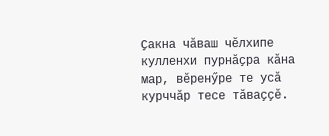Ҫакна чӑваш чӗлхипе кулленхи пурнӑҫра кӑна мар, вӗренӳре те усӑ курччӑр тесе тӑваҫҫӗ.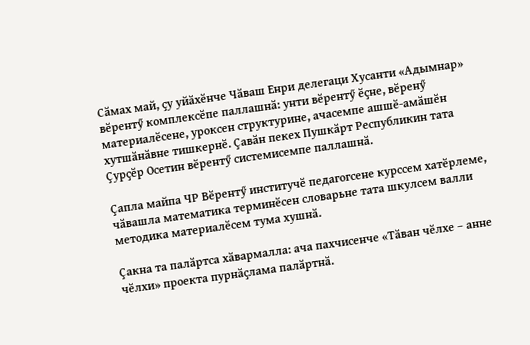Сӑмах май, ҫу уйӑхӗнче Чӑваш Енри делегаци Хусанти «Адымнар» вӗрентӳ комплексӗпе паллашнӑ: унти вӗрентӳ ӗҫне, вӗренӳ материалӗсене, уроксен структурине, ачасемпе ашшӗ-амӑшӗн хутшӑнӑвне тишкернӗ. Ҫавӑн пекех Пушкӑрт Республикин тата Ҫурҫӗр Осетин вӗрентӳ системисемпе паллашнӑ.

Ҫапла майпа ЧР Вӗрентӳ институчӗ педагогсене курссем хатӗрлеме, чӑвашла математика терминӗсен словарьне тата шкулсем валли методика материалӗсем тума хушнӑ.

Ҫакна та палӑртса хӑвармалла: ача пахчисенче «Тӑван чӗлхе – анне чӗлхи» проекта пурнӑҫлама палӑртнӑ.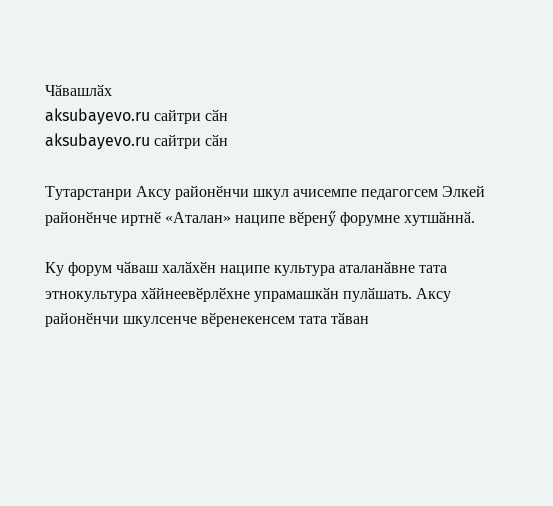Чӑвашлӑх
aksubayevo.ru сайтри сӑн
aksubayevo.ru сайтри сӑн

Тутарстанри Аксу районӗнчи шкул ачисемпе педагогсем Элкей районӗнче иртнӗ «Аталан» наципе вӗренӳ форумне хутшӑннӑ.

Ку форум чӑваш халӑхӗн наципе культура аталанӑвне тата этнокультура хӑйнеевӗрлӗхне упрамашкӑн пулӑшать. Аксу районӗнчи шкулсенче вӗренекенсем тата тӑван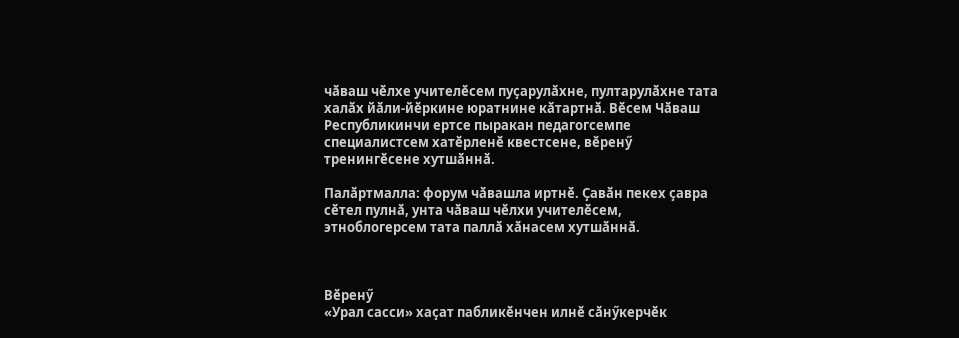чӑваш чӗлхе учителӗсем пуҫарулӑхне, пултарулӑхне тата халӑх йӑли-йӗркине юратнине кӑтартнӑ. Вӗсем Чӑваш Республикинчи ертсе пыракан педагогсемпе специалистсем хатӗрленӗ квестсене, вӗренӳ тренингӗсене хутшӑннӑ.

Палӑртмалла: форум чӑвашла иртнӗ. Ҫавӑн пекех ҫавра сӗтел пулнӑ, унта чӑваш чӗлхи учителӗсем, этноблогерсем тата паллӑ хӑнасем хутшӑннӑ.



Вӗренӳ
«Урал сасси» хаҫат пабликӗнчен илнӗ сӑнӳкерчӗк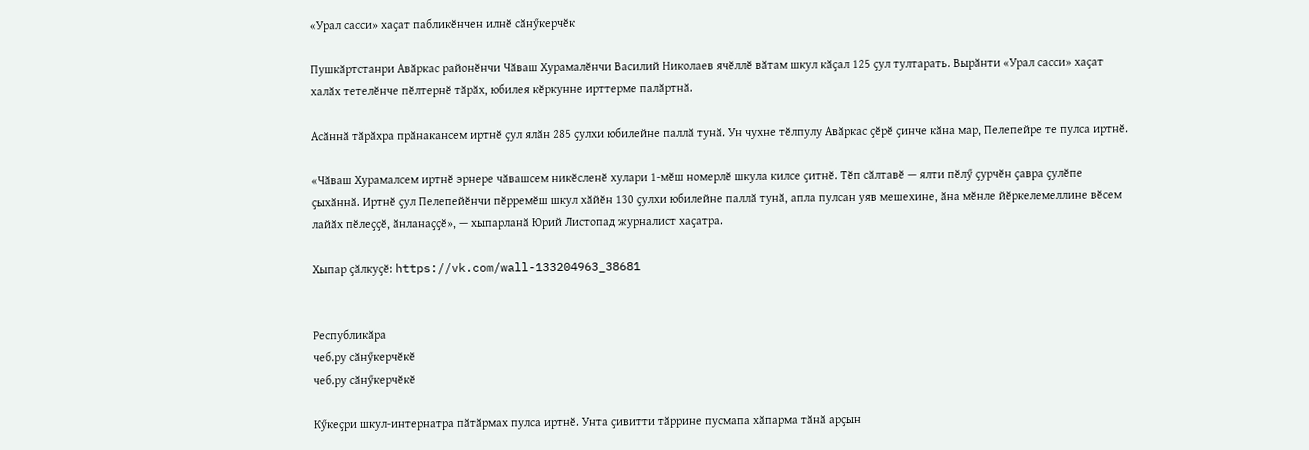«Урал сасси» хаҫат пабликӗнчен илнӗ сӑнӳкерчӗк

Пушкӑртстанри Авӑркас районӗнчи Чӑваш Хурамалӗнчи Василий Николаев ячӗллӗ вӑтам шкул кӑҫал 125 ҫул тултарать. Вырӑнти «Урал сасси» хаҫат халӑх тетелӗнче пӗлтернӗ тӑрӑх, юбилея кӗркунне ирттерме палӑртнӑ.

Асӑннӑ тӑрӑхра прӑнакансем иртнӗ ҫул ялӑн 285 ҫулхи юбилейне паллӑ тунӑ. Ун чухне тӗлпулу Авӑркас ҫӗрӗ ҫинче кӑна мар, Пелепейре те пулса иртнӗ.

«Чӑваш Хурамалсем иртнӗ эрнере чӑвашсем никӗсленӗ хулари 1-мӗш номерлӗ шкула килсе ҫитнӗ. Тӗп сӑлтавӗ — ялти пӗлӳ ҫурчӗн ҫавра ҫулӗпе ҫыхӑннӑ. Иртнӗ ҫул Пелепейӗнчи пӗрремӗш шкул хӑйӗн 130 ҫулхи юбилейне паллӑ тунӑ, апла пулсан уяв мешехине, ӑна мӗнле йӗркелемеллине вӗсем лайӑх пӗлеҫҫӗ, ӑнланаҫҫӗ», — хыпарланӑ Юрий Листопад журналист хаҫатра.

Хыпар ҫӑлкуҫӗ: https://vk.com/wall-133204963_38681


Республикӑра
чеб.ру сӑнӳкерчӗкӗ
чеб.ру сӑнӳкерчӗкӗ

Кӳкеҫри шкул-интернатра пӑтӑрмах пулса иртнӗ. Унта ҫивитти тӑррине пусмапа хӑпарма тӑнӑ арҫын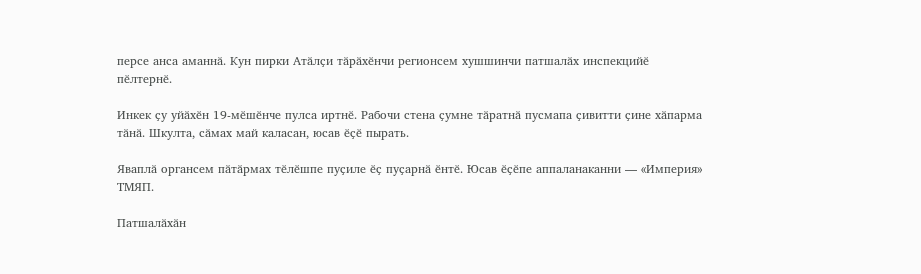персе анса аманнӑ. Кун пирки Атӑлҫи тӑрӑхӗнчи регионсем хушшинчи патшалӑх инспекцийӗ пӗлтернӗ.

Инкек ҫу уйӑхӗн 19-мӗшӗнче пулса иртнӗ. Рабочи стена ҫумне тӑратнӑ пусмапа ҫивитти ҫине хӑпарма тӑнӑ. Шкулта, сӑмах май каласан, юсав ӗҫӗ пырать.

Яваплӑ органсем пӑтӑрмах тӗлӗшпе пуҫиле ӗҫ пуҫарнӑ ӗнтӗ. Юсав ӗҫӗпе аппаланаканни — «Империя» ТМЯП.

Патшалӑхӑн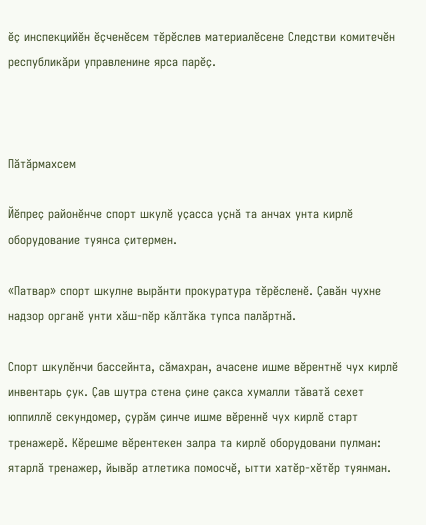ӗҫ инспекцийӗн ӗҫченӗсем тӗрӗслев материалӗсене Следстви комитечӗн республикӑри управленине ярса парӗҫ.



Пӑтӑрмахсем

Йӗпреҫ районӗнче спорт шкулӗ уҫасса уҫнӑ та анчах унта кирлӗ оборудование туянса ҫитермен.

«Патвар» спорт шкулне вырӑнти прокуратура тӗрӗсленӗ. Ҫавӑн чухне надзор органӗ унти хӑш-пӗр кӑлтӑка тупса палӑртнӑ.

Спорт шкулӗнчи бассейнта, сӑмахран, ачасене ишме вӗрентнӗ чух кирлӗ инвентарь ҫук. Ҫав шутра стена ҫине ҫакса хумалли тӑватӑ сехет юппиллӗ секундомер, ҫурӑм ҫинче ишме вӗреннӗ чух кирлӗ старт тренажерӗ. Кӗрешме вӗрентекен залра та кирлӗ оборудовани пулман: ятарлӑ тренажер, йывӑр атлетика помосчӗ, ытти хатӗр-хӗтӗр туянман.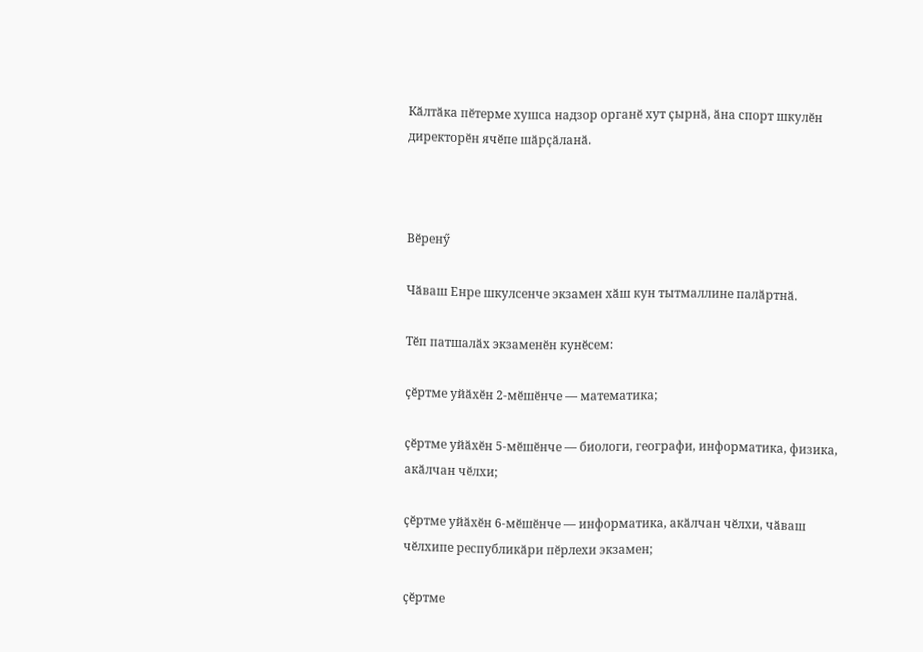Кӑлтӑка пӗтерме хушса надзор органӗ хут ҫырнӑ, ӑна спорт шкулӗн директорӗн ячӗпе шӑрҫӑланӑ.



Вӗренӳ

Чӑваш Енре шкулсенче экзамен хӑш кун тытмаллине палӑртнӑ.

Тӗп патшалӑх экзаменӗн кунӗсем:

ҫӗртме уйӑхӗн 2-мӗшӗнче — математика;

ҫӗртме уйӑхӗн 5-мӗшӗнче — биологи, географи, информатика, физика, акӑлчан чӗлхи;

ҫӗртме уйӑхӗн 6-мӗшӗнче — информатика, акӑлчан чӗлхи, чӑваш чӗлхипе республикӑри пӗрлехи экзамен;

ҫӗртме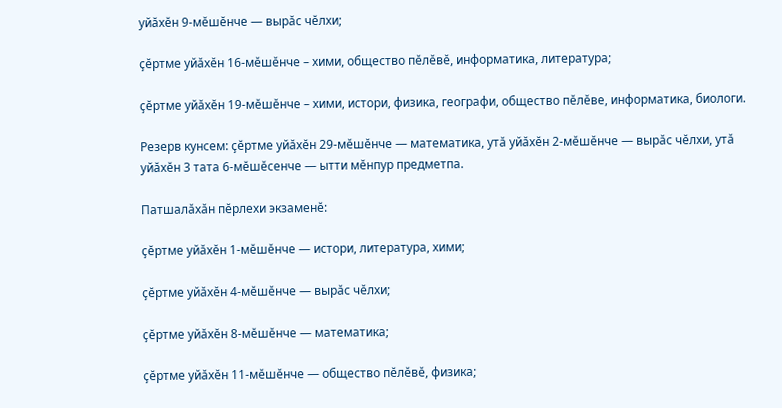уйӑхӗн 9-мӗшӗнче — вырӑс чӗлхи;

ҫӗртме уйӑхӗн 16-мӗшӗнче – хими, общество пӗлӗвӗ, информатика, литература;

ҫӗртме уйӑхӗн 19-мӗшӗнче – хими, истори, физика, географи, общество пӗлӗве, информатика, биологи.

Резерв кунсем: ҫӗртме уйӑхӗн 29-мӗшӗнче — математика, утӑ уйӑхӗн 2-мӗшӗнче — вырӑс чӗлхи, утӑ уйӑхӗн 3 тата 6-мӗшӗсенче — ытти мӗнпур предметпа.

Патшалӑхӑн пӗрлехи экзаменӗ:

ҫӗртме уйӑхӗн 1-мӗшӗнче — истори, литература, хими;

ҫӗртме уйӑхӗн 4-мӗшӗнче — вырӑс чӗлхи;

ҫӗртме уйӑхӗн 8-мӗшӗнче — математика;

ҫӗртме уйӑхӗн 11-мӗшӗнче — общество пӗлӗвӗ, физика;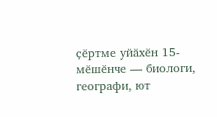ҫӗртме уйӑхӗн 15-мӗшӗнче — биологи, географи, ют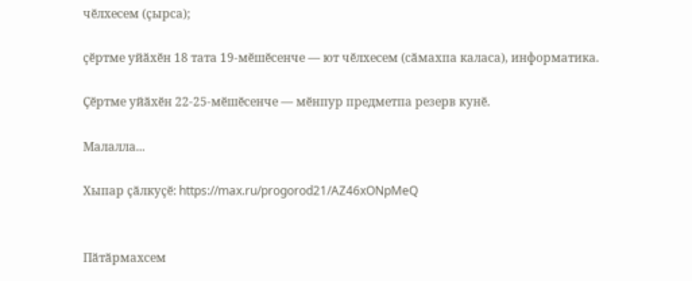чӗлхесем (ҫырса);

ҫӗртме уйӑхӗн 18 тата 19-мӗшӗсенче — ют чӗлхесем (сӑмахпа каласа), информатика.

Ҫӗртме уйӑхӗн 22-25-мӗшӗсенче — мӗнпур предметпа резерв кунӗ.

Малалла...

Хыпар ҫӑлкуҫӗ: https://max.ru/progorod21/AZ46xONpMeQ


Пӑтӑрмахсем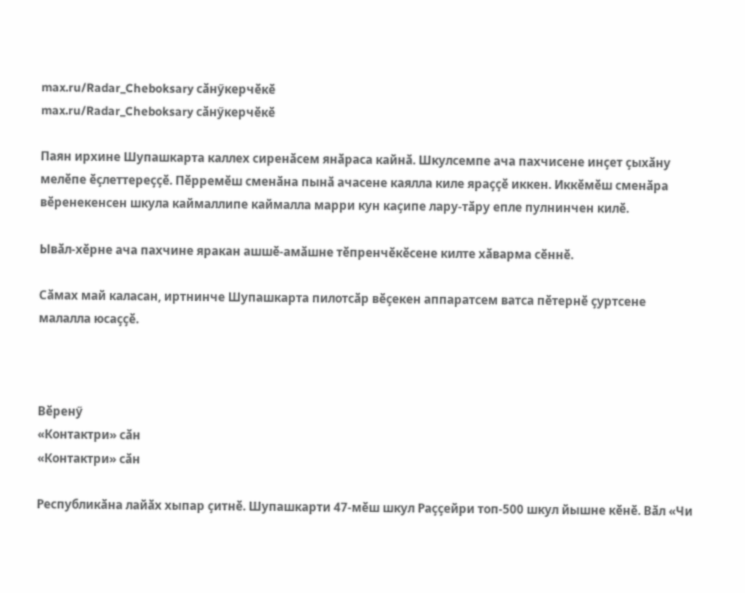max.ru/Radar_Cheboksary сӑнӳкерчӗкӗ
max.ru/Radar_Cheboksary сӑнӳкерчӗкӗ

Паян ирхине Шупашкарта каллех сиренӑсем янӑраса кайнӑ. Шкулсемпе ача пахчисене инҫет ҫыхӑну мелӗпе ӗҫлеттереҫҫӗ. Пӗрремӗш сменӑна пынӑ ачасене каялла киле яраҫҫӗ иккен. Иккӗмӗш сменӑра вӗренекенсен шкула каймаллипе каймалла марри кун каҫипе лару-тӑру епле пулнинчен килӗ.

Ывӑл-хӗрне ача пахчине яракан ашшӗ-амӑшне тӗпренчӗкӗсене килте хӑварма сӗннӗ.

Сӑмах май каласан, иртнинче Шупашкарта пилотсӑр вӗҫекен аппаратсем ватса пӗтернӗ ҫуртсене малалла юсаҫҫӗ.



Вӗренӳ
«Контактри» сӑн
«Контактри» сӑн

Республикӑна лайӑх хыпар ҫитнӗ. Шупашкарти 47-мӗш шкул Раҫҫейри топ-500 шкул йышне кӗнӗ. Вӑл «Чи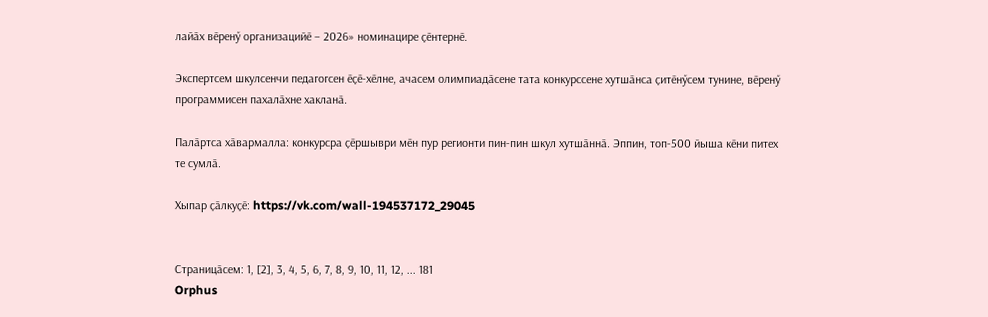лайӑх вӗренӳ организацийӗ – 2026» номинацире ҫӗнтернӗ.

Экспертсем шкулсенчи педагогсен ӗҫӗ-хӗлне, ачасем олимпиадӑсене тата конкурссене хутшӑнса ҫитӗнӳсем тунине, вӗренӳ программисен пахалӑхне хакланӑ.

Палӑртса хӑвармалла: конкурсра ҫӗршыври мӗн пур регионти пин-пин шкул хутшӑннӑ. Эппин, топ-500 йыша кӗни питех те сумлӑ.

Хыпар ҫӑлкуҫӗ: https://vk.com/wall-194537172_29045


Страницӑсем: 1, [2], 3, 4, 5, 6, 7, 8, 9, 10, 11, 12, ... 181
Orphus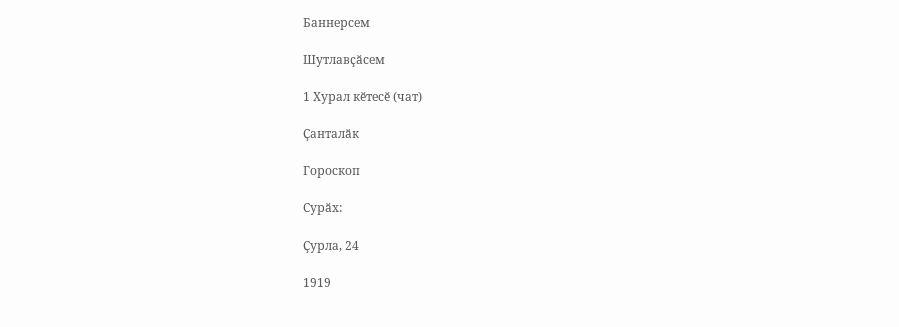Баннерсем

Шутлавҫӑсем

1 Хурал кӗтесӗ (чат)

Ҫанталӑк

Гороскоп

Сурӑх:

Ҫурла, 24

1919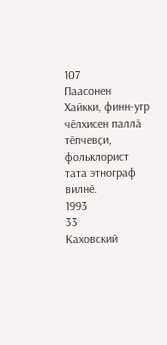107
Паасонен Хайкки, финн-угр чӗлхисен паллӑ тӗпчевҫи, фольклорист тата этнограф вилнӗ.
1993
33
Каховский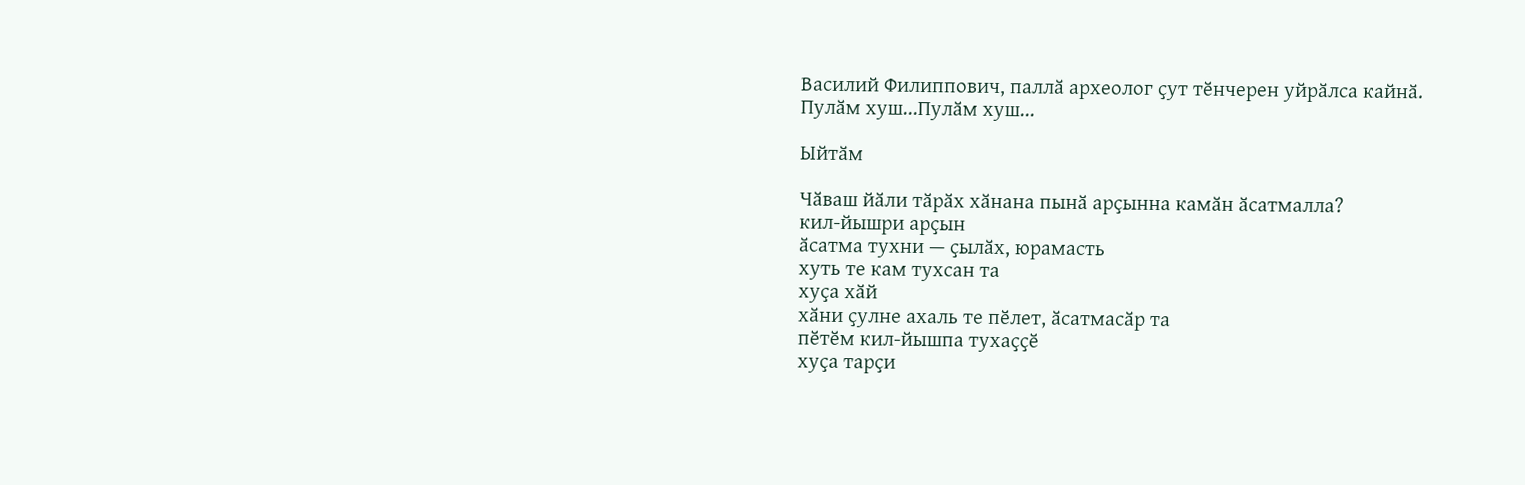Василий Филиппович, паллӑ археолог ҫут тӗнчерен уйрӑлса кайнӑ.
Пулӑм хуш...Пулӑм хуш...

Ыйтӑм

Чӑваш йӑли тӑрӑх хӑнана пынӑ арҫынна камӑн ӑсатмалла?
кил-йышри арҫын
ӑсатма тухни — ҫылӑх, юрамасть
хуть те кам тухсан та
хуҫа хӑй
хӑни ҫулне ахаль те пӗлет, ӑсатмасӑр та
пӗтӗм кил-йышпа тухаҫҫӗ
хуҫа тарҫи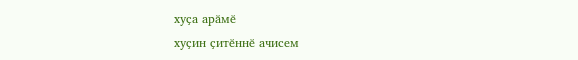хуҫа арӑмӗ
хуҫин ҫитӗннӗ ачисем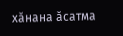хӑнана ӑсатма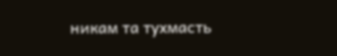никам та тухмасть